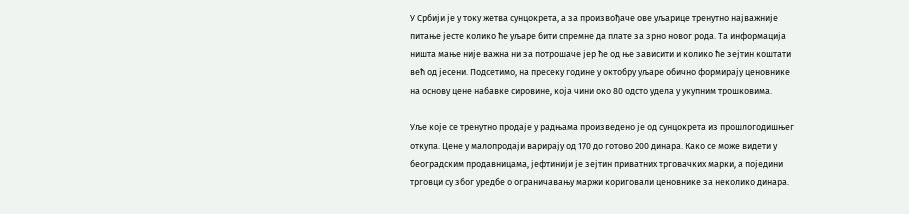У Србији је у току жетва сунцокрета, а за произвођаче ове уљарице тренутно најважније питање јесте колико ће уљаре бити спремне да плате за зрно новог рода. Та информација ништа мање није важна ни за потрошаче јер ће од ње зависити и колико ће зејтин коштати већ од јесени. Подсетимо, на пресеку године у октобру уљаре обично формирају ценовнике на основу цене набавке сировине, која чини око 80 одсто удела у укупним трошковима.

Уље које се тренутно продаје у радњама произведено је од сунцокрета из прошлогодишњег откупа. Цене у малопродаји варирају од 170 до готово 200 динара. Како се може видети у београдским продавницама, јефтинији је зејтин приватних трговачких марки, а поједини трговци су због уредбе о ограничавању маржи кориговали ценовнике за неколико динара.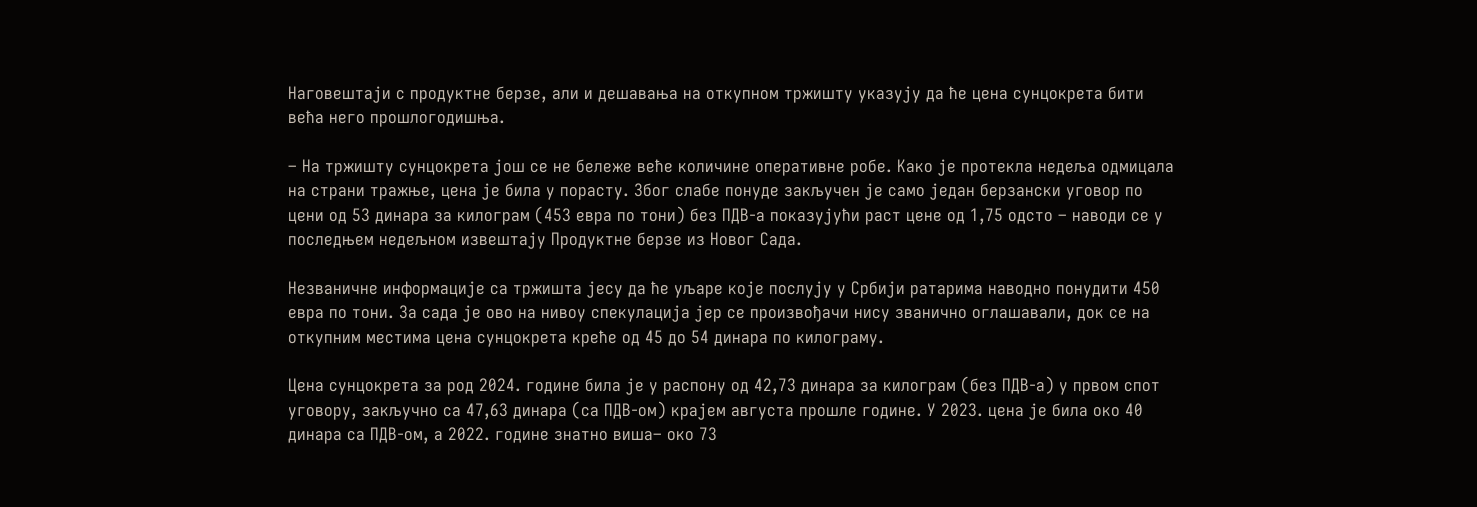Наговештаји с продуктне берзе, али и дешавања на откупном тржишту указују да ће цена сунцокрета бити већа него прошлогодишња.

– На тржишту сунцокрета још се не бележе веће количине оперативне робе. Како је протекла недеља одмицала на страни тражње, цена је била у порасту. Због слабе понуде закључен је само један берзански уговор по цени од 53 динара за килограм (453 евра по тони) без ПДВ-а показујући раст цене од 1,75 одсто – наводи се у последњем недељном извештају Продуктне берзе из Новог Сада.

Незваничне информације са тржишта јесу да ће уљаре које послују у Србији ратарима наводно понудити 450 евра по тони. За сада је ово на нивоу спекулација јер се произвођачи нису званично оглашавали, док се на откупним местима цена сунцокрета креће од 45 до 54 динара по килограму.

Цена сунцокрета за род 2024. године била је у распону од 42,73 динара за килограм (без ПДВ-а) у првом спот уговору, закључно са 47,63 динара (са ПДВ-ом) крајем августа прошле године. У 2023. цена је била око 40 динара са ПДВ-ом, а 2022. године знатно виша– око 73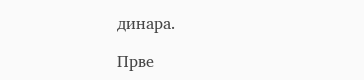динара.

Прве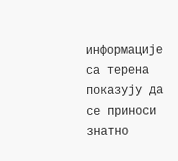информације са терена показују да се приноси знатно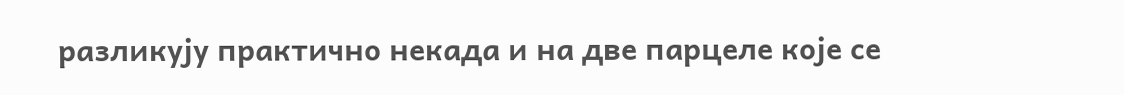разликују практично некада и на две парцеле које се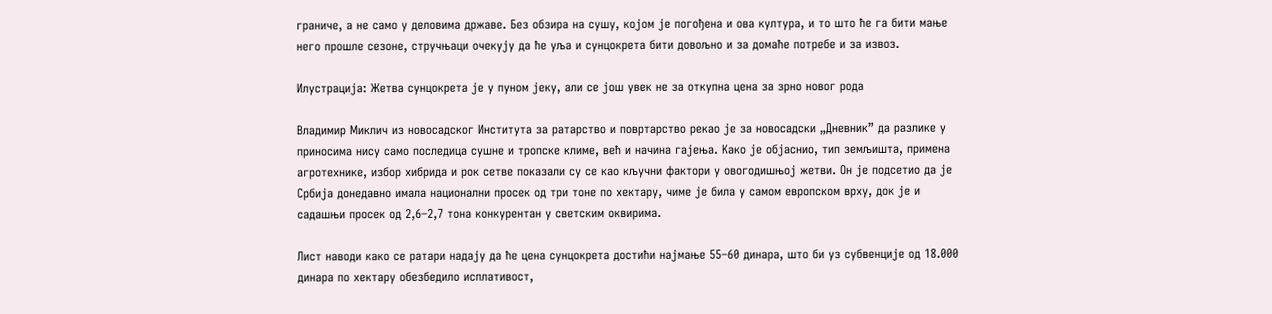граниче, а не само у деловима државе. Без обзира на сушу, којом је погођена и ова култура, и то што ће га бити мање него прошле сезоне, стручњаци очекују да ће уља и сунцокрета бити довољно и за домаће потребе и за извоз.

Илустрација: Жетва сунцокрета је у пуном јеку, али се још увек не за откупна цена за зрно новог рода

Владимир Миклич из новосадског Института за ратарство и повртарство рекао је за новосадски „Дневник” да разлике у приносима нису само последица сушне и тропске климе, већ и начина гајења. Како је објаснио, тип земљишта, примена агротехнике, избор хибрида и рок сетве показали су се као кључни фактори у овогодишњој жетви. Он је подсетио да је Србија донедавно имала национални просек од три тоне по хектару, чиме је била у самом европском врху, док је и садашњи просек од 2,6–2,7 тона конкурентан у светским оквирима.

Лист наводи како се ратари надају да ће цена сунцокрета достићи најмање 55–60 динара, што би уз субвенције од 18.000 динара по хектару обезбедило исплативост,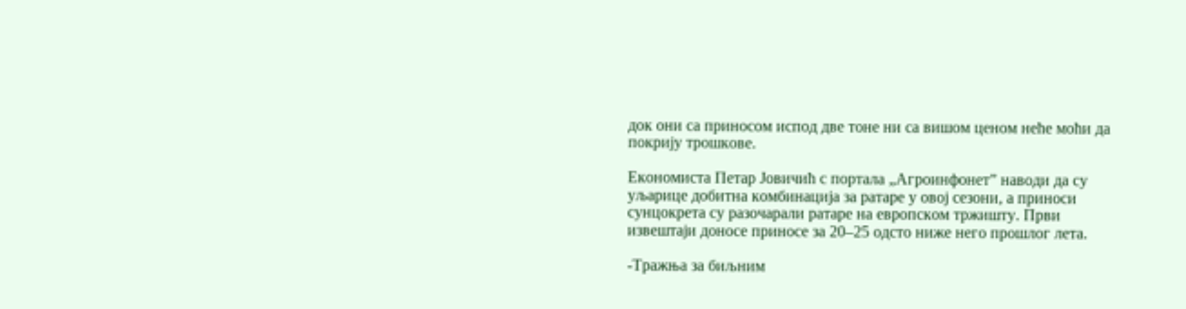док они са приносом испод две тоне ни са вишом ценом неће моћи да покрију трошкове.

Економиста Петар Јовичић с портала „Агроинфонет” наводи да су уљарице добитна комбинација за ратаре у овој сезони, а приноси сунцокрета су разочарали ратаре на европском тржишту. Први извештаји доносе приносе за 20–25 одсто ниже него прошлог лета.

-Тражња за биљним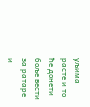уљима расте и то ће донети боље вести за ратаре и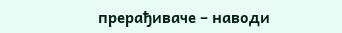прерађиваче – наводи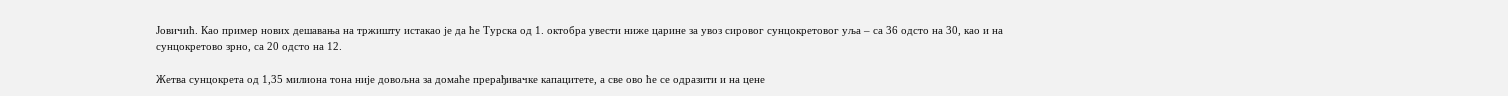Јовичић. Као пример нових дешавања на тржишту истакао је да ће Турска од 1. октобра увести ниже царине за увоз сировог сунцокретовог уља – са 36 одсто на 30, као и на сунцокретово зрно, са 20 одсто на 12.

Жетва сунцокрета од 1,35 милиона тона није довољна за домаће прерађивачке капацитете, а све ово ће се одразити и на цене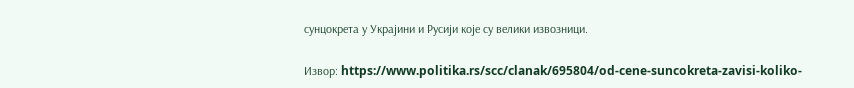сунцокрета у Украјини и Русији које су велики извозници.

Извор: https://www.politika.rs/scc/clanak/695804/od-cene-suncokreta-zavisi-koliko-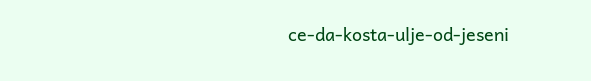ce-da-kosta-ulje-od-jeseni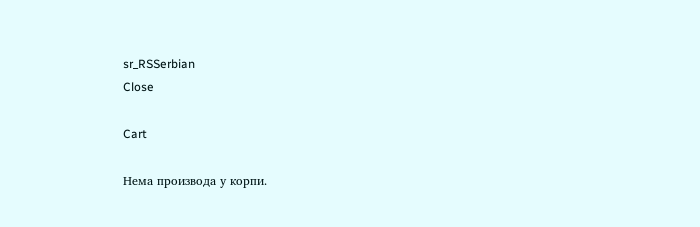sr_RSSerbian
Close

Cart

Нема производа у корпи.